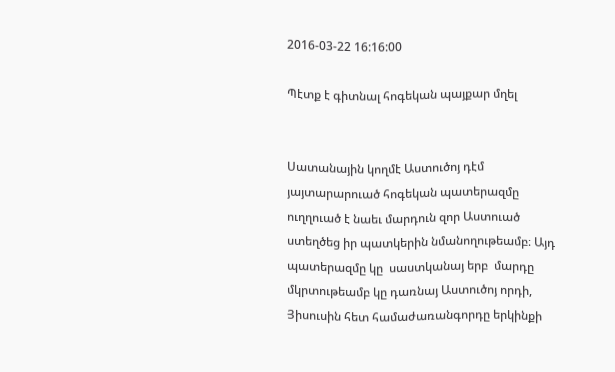2016-03-22 16:16:00

Պէտք է գիտնալ հոգեկան պայքար մղել


Սատանային կողմէ Աստուծոյ դէմ յայտարարուած հոգեկան պատերազմը ուղղուած է նաեւ մարդուն զոր Աստուած ստեղծեց իր պատկերին նմանողութեամբ։ Այդ պատերազմը կը  սաստկանայ երբ  մարդը մկրտութեամբ կը դառնայ Աստուծոյ որդի,  Յիսուսին հետ համաժառանգորդը երկինքի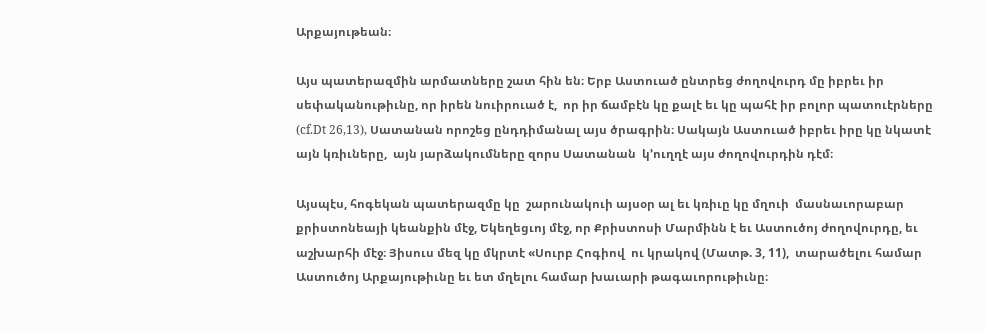Արքայութեան։

Այս պատերազմին արմատները շատ հին են։ Երբ Աստուած ընտրեց ժողովուրդ մը իբրեւ իր սեփականութիւնը, որ իրեն նուիրուած է,  որ իր ճամբէն կը քալէ եւ կը պահէ իր բոլոր պատուէրները (cf.Dt 26,13), Սատանան որոշեց ընդդիմանալ այս ծրագրին։ Սակայն Աստուած իբրեւ իրը կը նկատէ այն կռիւները,  այն յարձակումները զորս Սատանան  կ’ուղղէ այս ժողովուրդին դէմ։

Այսպէս, հոգեկան պատերազմը կը  շարունակուի այսօր ալ եւ կռիւը կը մղուի  մասնաւորաբար քրիստոնեայի կեանքին մէջ, Եկեղեցւոյ մէջ, որ Քրիստոսի Մարմինն է եւ Աստուծոյ ժողովուրդը, եւ աշխարհի մէջ։ Յիսուս մեզ կը մկրտէ «Սուրբ Հոգիով  ու կրակով (Մատթ. 3, 11),  տարածելու համար Աստուծոյ Արքայութիւնը եւ ետ մղելու համար խաւարի թագաւորութիւնը։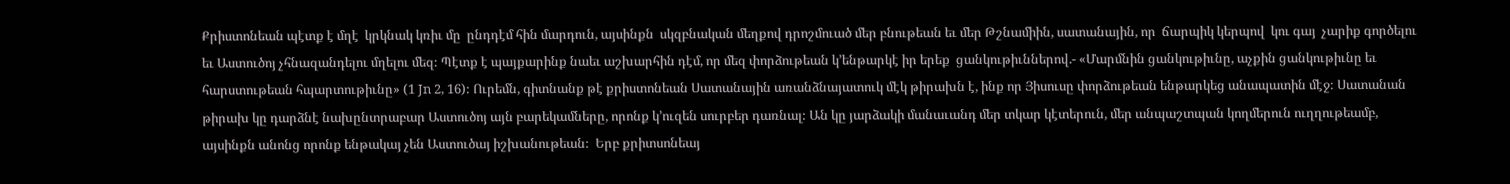Քրիստոնեան պէտք է մղէ  կրկնակ կռիւ մը  ընդդէմ հին մարդուն, այսինքն  սկզբնական մեղքով դրոշմուած մեր բնութեան եւ մեր Թշնամիին, սատանային, որ  ճարպիկ կերպով  կու գայ  չարիք գործելու եւ Աստուծոյ չհնազանդելու մղելու մեզ։ Պէտք է պայքարինք նաեւ աշխարհին դէմ, որ մեզ փորձութեան կ’ենթարկէ իր երեք  ցանկութիւններով.- «Մարմնին ցանկութիւնը, աչքին ցանկութիւնը եւ հարստութեան հպարտութիւնը» (1 Jn 2, 16)։ Ուրեմն, գիտնանք թէ քրիստոնեան Սատանային առանձնայատուկ մէկ թիրախն է, ինք որ Յիսուսը փորձութեան ենթարկեց անապատին մէջ։ Սատանան թիրախ կը դարձնէ նախընտրաբար Աստուծոյ այն բարեկամները, որոնք կ’ուզեն սուրբեր դառնալ։ Ան կը յարձակի մանաւանդ մեր տկար կէտերուն, մեր անպաշտպան կողմերուն ուղղութեամբ, այսինքն անոնց որոնք ենթակայ չեն Աստուծայ իշխանութեան։  Երբ քրիտսոնեայ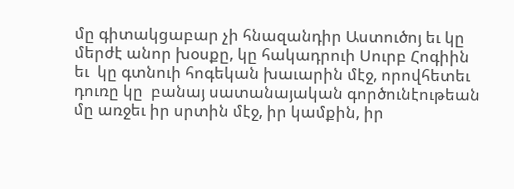մը գիտակցաբար չի հնազանդիր Աստուծոյ եւ կը մերժէ անոր խօսքը, կը հակադրուի Սուրբ Հոգիին եւ  կը գտնուի հոգեկան խաւարին մէջ, որովհետեւ դուռը կը  բանայ սատանայական գործունէութեան մը առջեւ իր սրտին մէջ, իր կամքին, իր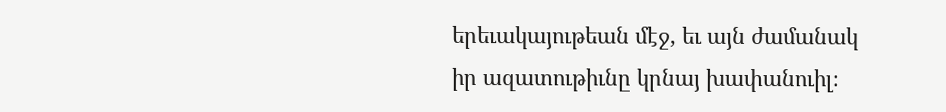երեւակայութեան մէջ, եւ այն ժամանակ  իր ազատութիւնը կրնայ խափանուիլ։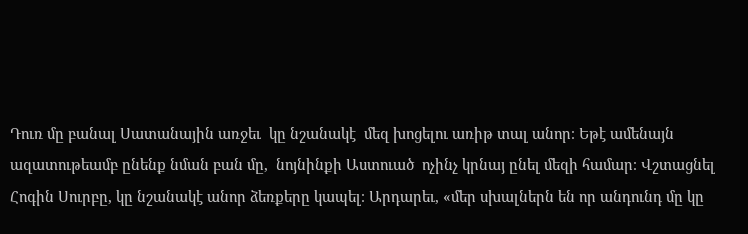Դուռ մը բանալ Սատանային առջեւ  կը նշանակէ  մեզ խոցելու առիթ տալ անոր։ Եթէ ամենայն ազատութեամբ ընենք նման բան մը,  նոյնինքի Աստուած  ոչինչ կրնայ ընել մեզի համար։ Վշտացնել Հոգին Սուրբը, կը նշանակէ անոր ձեռքերը կապել։ Արդարեւ, «մեր սխալներն են որ անդունդ մը կը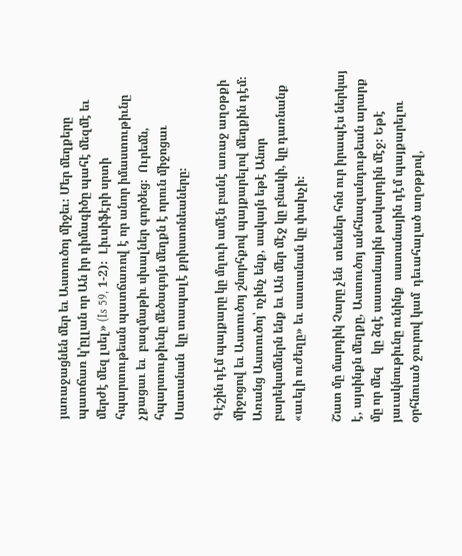յառաջացնեն մեր եւ Աստուծոյ միջեւ։ Մեր մեղքերը պատճառ կ’ըլլան որ Ան իր դիմագիծը պահէ մեզմէ եւ մերժէ մեզ լսել» (Is 59, 1-2)։  Լիւսիֆէրի սրտի հպարտութեան պատճառով է որ անոր իմաստութիւնը չքացաւ եւ  բազմաթիւ սխալներ գործեց։  Ուրեմն, հպարտութիւնը մեծագոյն մեղքն է որուն միջոցաւ Սատանան  կը տապալէ քրիստոնեաները։

Գէշին դէմ պայքարը կը մղուի ամէն բանէ առաջ աղօթքի միջոցով եւ Աստուծոյ շնորհքով պայքարելով մեղքին դէմ։ Առանց Աստուծոյ՝ ոչինչ ենք, սակայն եթէ Անոր բարեկամներն ենք եւ Ան մեր մէջ կը բնակի, կը դառնանք   «աւելի ուժեղը» եւ սատանան կը փախչի։

Շատ մը մարդիկ Չարը չեն  տեսներ հոն ուր իրապէս ներկայ է, այսինքն մեղքը, Աստուծոյ անհնազանդութեան արարք մը որ մեզ    կը ձգէ սատանային թակարդին մէջ։ Եթէ  յաւակնութիւնը ունինք  սատանային դէմ պայքարելու օրհնուած ջուրով կամ  դեւահալած աղօթքով,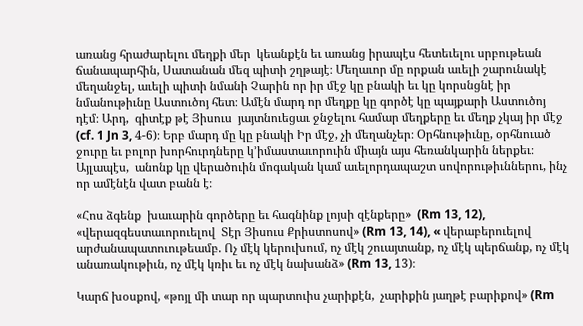առանց հրաժարելու մեղքի մեր  կեանքէն եւ առանց իրապէս հետեւելու սրբութեան ճանապարհին, Սատանան մեզ պիտի շղթայէ։ Մեղաւոր մը որքան աւելի շարունակէ մեղանջել, աւելի պիտի նմանի Չարին որ իր մէջ կը բնակի եւ կը կորսնցնէ իր նմանութիւնը Աստուծոյ հետ։ Ամէն մարդ որ մեղքը կը գործէ կը պայքարի Աստուծոյ դէմ։ Արդ,  գիտէք թէ Յիսուս  յայտնուեցաւ ջնջելու համար մեղքերը եւ մեղք չկայ իր մէջ  (cf. 1 Jn 3, 4-6)։ Երբ մարդ մը կը բնակի Իր մէջ, չի մեղանչեր։ Օրհնութիւնը, օրհնուած ջուրը եւ բոլոր խորհուրդները կ’իմաստաւորուին միայն այս հեռանկարին ներքեւ։ Այլապէս,  անոնք կը վերածուին մոգական կամ աւելորդապաշտ սովորութիւններու, ինչ որ ամէնէն վատ բանն է։

«Հոս ձգենք  խաւարին գործերը եւ հագնինք լոյսի զէնքերը»  (Rm 13, 12), «վերազգեստաւորուելով  Տէր Յիսուս Քրիստոսով» (Rm 13, 14), « վերաբերուելով արժանապատուութեամբ. Ոչ մէկ կերուխում, ոչ մէկ շուայտանք, ոչ մէկ պերճանք, ոչ մէկ անառակութիւն, ոչ մէկ կռիւ եւ ոչ մէկ նախանձ» (Rm 13, 13)։

Կարճ խօսքով, «թոյլ մի տար որ պարտուիս չարիքէն,  չարիքին յաղթէ բարիքով» (Rm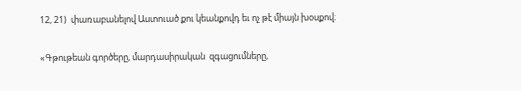12, 21)  փառաբանելով Աստուած քու կեանքովդ եւ ոչ թէ միայն խօսքով։

«Գթութեան գործերը, մարդասիրական  զգացումները,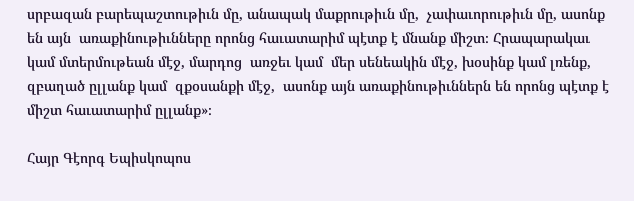սրբազան բարեպաշտութիւն մը, անապակ մաքրութիւն մը,  չափաւորութիւն մը, ասոնք  են այն  առաքինութիւնները որոնց հաւատարիմ պէտք է մնանք միշտ։ Հրապարակաւ կամ մտերմութեան մէջ, մարդոց  առջեւ կամ  մեր սենեակին մէջ, խօսինք կամ լռենք,  զբաղած ըլլանք կամ  զքօսանքի մէջ,  ասոնք այն առաքինութիւններն են որոնց պէտք է միշտ հաւատարիմ ըլլանք»։

Հայր Գէորգ Եպիսկոպոս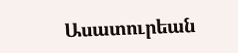Ասատուրեան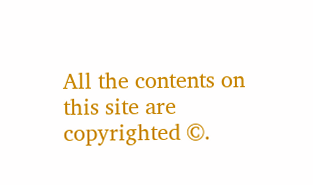All the contents on this site are copyrighted ©.